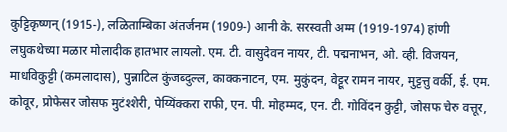कुट्टिकृष्णन् (1915-), लळिताम्बिका अंतर्जनम (1909-) आनी के. सरस्वती अम्म (1919-1974) हांणी लघुकथेच्या मळार मोलादीक हातभार लायलो. एम. टी. वासुदेवन नायर, टी. पद्मनाभन, ओ. व्ही. विजयन, माधविकुट्टी (कमलादास), पुन्नाटिल कुंजब्दुल्ल, काक्कनाटन, एम. मुकुंदन, वेट्टूर रामन नायर, मुट्टत्तु वर्की, ई. एम. कोवूर, प्रोफेसर जोसफ मुटंश्शेरी, पेय्यिंक्करा राफी, एन. पी. मोहम्मद, एन. टी. गोविंदन कुट्टी, जोसफ चेरु वत्तूर,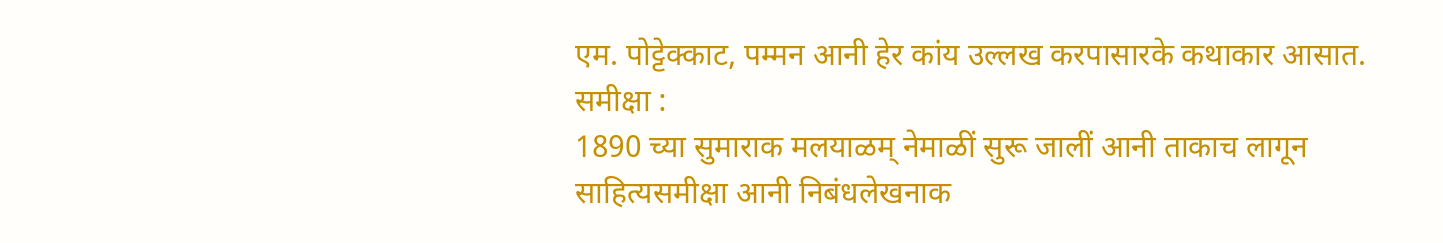एम. पोट्टेक्काट, पम्मन आनी हेर कांय उल्लख करपासारके कथाकार आसात.
समीक्षा :
1890 च्या सुमाराक मलयाळम् नेमाळीं सुरू जालीं आनी ताकाच लागून साहित्यसमीक्षा आनी निबंधलेखनाक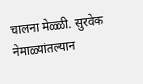चालना मेळ्ळी. सुरवेक नेमाळ्यांतल्यान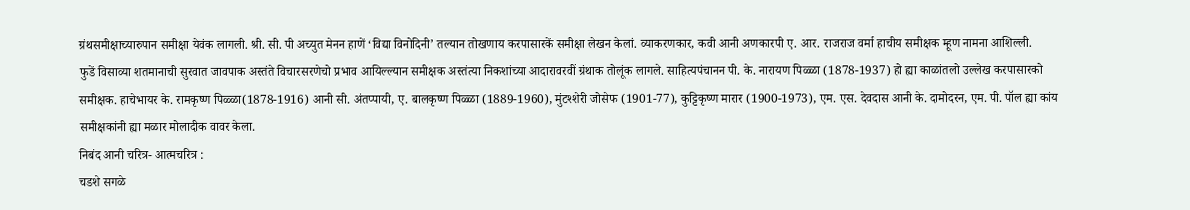ग्रंथसमीक्षाच्यारुपान समीक्षा येवंक लागली. श्री. सी. पी अच्युत मेनन हाणें ‘विद्या विनोदिनी’ तल्यान तोखणाय करपासारकें समीक्षा लेखन केलां. व्याकरणकार, कवी आनी अणकारपी ए. आर. राजराज वर्मा हाचीय समीक्षक म्हूण नामना आशिल्ली.
फुडें विसाव्या शतमानाची सुरवात जावपाक अस्तंते विचारसरणेचो प्रभाव आयिल्ल्यान समीक्षक अस्तंत्या निकशांच्या आदारावरवीं ग्रंथाक तोलूंक लागले. साहित्यपंचानन पी. के. नारायण पिळ्ळा (1878-1937) हो ह्या काळांतलो उल्लेख करपासारको समीक्षक. हाचेभायर के. रामकृष्ण पिळ्ळा(1878-1916) आनी सी. अंतप्पायी, ए. बालकृष्ण पिळ्ळा (1889-1960), मुंटश्शेरी जोसेफ (1901-77), कुट्टिकृष्ण मारार (1900-1973), एम. एस. देवदास आनी के. दामोदरन, एम. पी. पॉल ह्या कांय समीक्षकांनी ह्या मळार मोलादीक वावर केला.
निबंद आनी चरित्र- आत्मचरित्र :
चडशे सगळे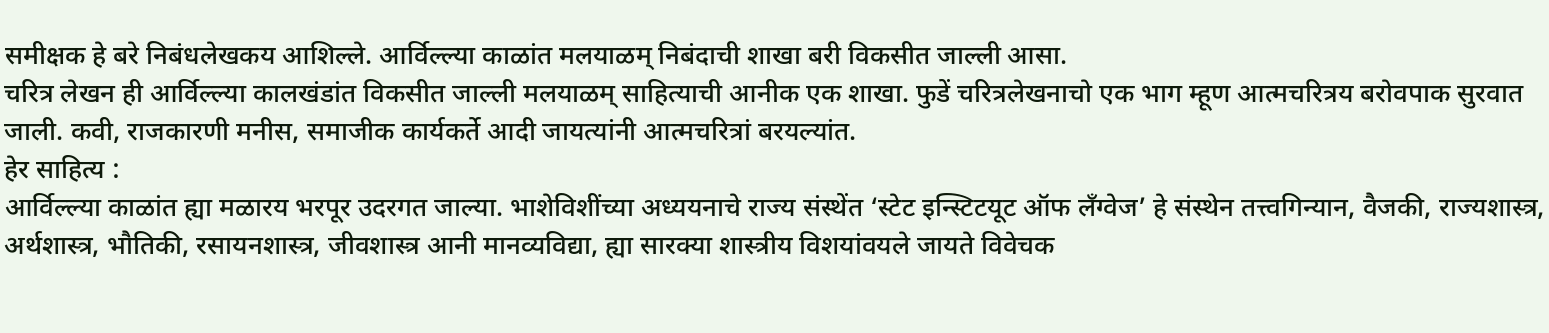समीक्षक हे बरे निबंधलेखकय आशिल्ले. आर्विल्ल्या काळांत मलयाळम् निबंदाची शाखा बरी विकसीत जाल्ली आसा.
चरित्र लेखन ही आर्विल्ल्या कालखंडांत विकसीत जाल्ली मलयाळम् साहित्याची आनीक एक शाखा. फुडें चरित्रलेखनाचो एक भाग म्हूण आत्मचरित्रय बरोवपाक सुरवात जाली. कवी, राजकारणी मनीस, समाजीक कार्यकर्ते आदी जायत्यांनी आत्मचरित्रां बरयल्यांत.
हेर साहित्य :
आर्विल्ल्या काळांत ह्या मळारय भरपूर उदरगत जाल्या. भाशेविशींच्या अध्ययनाचे राज्य संस्थेंत ‘स्टेट इन्स्टिटयूट ऑफ लँग्वेज’ हे संस्थेन तत्त्वगिन्यान, वैजकी, राज्यशास्त्र, अर्थशास्त्र, भौतिकी, रसायनशास्त्र, जीवशास्त्र आनी मानव्यविद्या, ह्या सारक्या शास्त्रीय विशयांवयले जायते विवेचक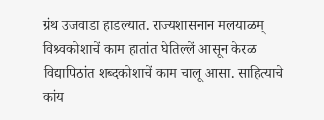ग्रंथ उजवाडा हाडल्यात. राज्यशासनान मलयाळम् विश्र्वकोशाचें काम हातांत घेतिल्लें आसून केरळ विद्यापिठांत शब्दकोशाचें काम चालू आसा. साहित्याचे कांय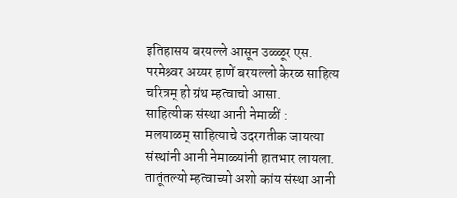इतिहासय बरयल्ले आसून उळ्ळूर एस. परमेश्र्वर अय्यर हाणें बरयल्लो केरळ साहित्य चरित्रम् हो ग्रंथ म्हत्वाचो आसा.
साहित्यीक संस्था आनी नेमाळीं :
मलयाळम् साहित्याचे उदरगतीक जायत्या संस्थांनी आनी नेमाळ्यांनी हातभार लायला. तातूंतल्यो म्हत्वाच्यो अशो कांय संस्था आनी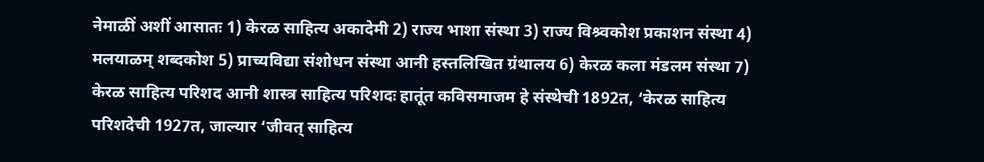नेमाळीं अशीं आसातः 1) केरळ साहित्य अकादेमी 2) राज्य भाशा संस्था 3) राज्य विश्र्वकोश प्रकाशन संस्था 4) मलयाळम् शब्दकोश 5) प्राच्यविद्या संशोधन संस्था आनी हस्तलिखित ग्रंथालय 6) केरळ कला मंडलम संस्था 7) केरळ साहित्य परिशद आनी शास्त्र साहित्य परिशदः हातूंत कविसमाजम हे संस्थेची 1892त, ‘केरळ साहित्य परिशदेची 1927त, जाल्यार ‘जीवत् साहित्य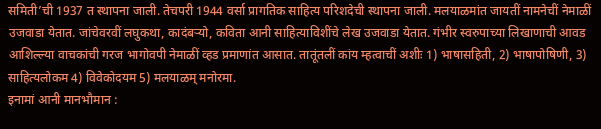समिती’ची 1937 त स्थापना जाली. तेचपरी 1944 वर्सा प्रागतिक साहित्य परिशदेची स्थापना जाली. मलयाळमांत जायतीं नामनेचीं नेमाळीं उजवाडा येतात. जांचेवरवीं लघुकथा, कादंबऱ्यो, कविता आनी साहित्याविशींचे लेख उजवाडा येतात. गंभीर स्वरुपाच्या लिखाणाची आवड आशिल्ल्या वाचकांची गरज भागोवपी नेमाळीं व्हड प्रमाणांत आसात. तातूंतलीं कांय म्हत्वाचीं अशीः 1) भाषासहिती, 2) भाषापोषिणी, 3) साहित्यलोकम 4) विवेकोदयम 5) मलयाळम् मनोरमा.
इनामां आनी मानभौमान :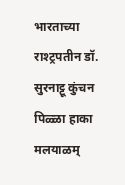भारताच्या राश्ट्रपतीन डॉ. सुरनाट्टू कुंचन पिळ्ळा हाका मलयाळम्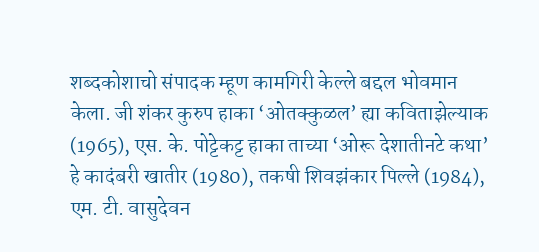शब्दकोशाचो संपादक म्हूण कामगिरी केल्ले बद्दल भोवमान केला. जी शंकर कुरुप हाका ‘ओतक्कुळल’ ह्या कविताझेल्याक (1965), एस. के. पोट्टेकट्ट हाका ताच्या ‘ओरू देशातीनटे कथा’ हे कादंबरी खातीर (1980), तकषी शिवझंकार पिल्ले (1984), एम. टी. वासुदेवन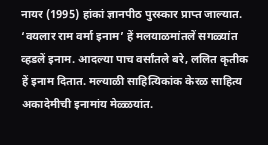नायर (1995) हांकां ज्ञानपीठ पुरस्कार प्राप्त जाल्यात. ‘वयलार राम वर्मा इनाम’ हें मलयाळमांतलें सगळ्यांत व्हडलें इनाम. आदल्या पाच वर्सांतले बरे, ललित कृतीक हें इनाम दितात. मल्याळी साहित्यिकांक केरळ साहित्य अकादेमीची इनामांय मेळ्ळयांत.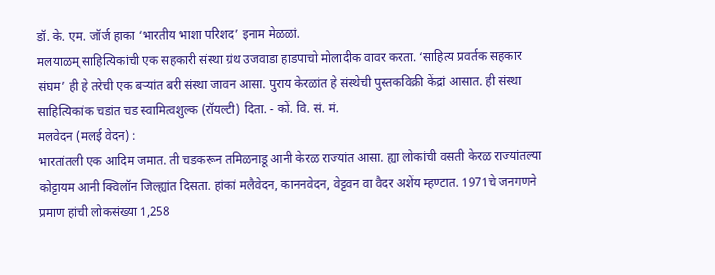डॉ. के. एम. जॉर्ज हाका ‘भारतीय भाशा परिशद’ इनाम मेळळां.
मलयाळम् साहित्यिकांची एक सहकारी संस्था ग्रंथ उजवाडा हाडपाचो मोलादीक वावर करता. ‘साहित्य प्रवर्तक सहकार संघम’ ही हे तरेची एक बऱ्यांत बरी संस्था जावन आसा. पुराय केरळांत हे संस्थेची पुस्तकविक्री केंद्रां आसात. ही संस्था साहित्यिकांक चडांत चड स्वामित्वशुल्क (रॉयल्टी) दिता. - कों. वि. सं. मं.
मलवेदन (मलई वेदन) :
भारतांतली एक आदिम जमात. ती चडकरून तमिळनाडू आनी केरळ राज्यांत आसा. ह्या लोकांची वसती केरळ राज्यांतल्या कोट्टायम आनी क्विलॉन जिल्ह्यांत दिसता. हांकां मलैवेदन, काननवेदन, वेट्टवन वा वैदर अशेंय म्हण्टात. 1971चे जनगणने प्रमाण हांची लोकसंख्या 1,258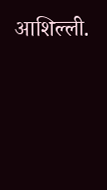आशिल्ली.